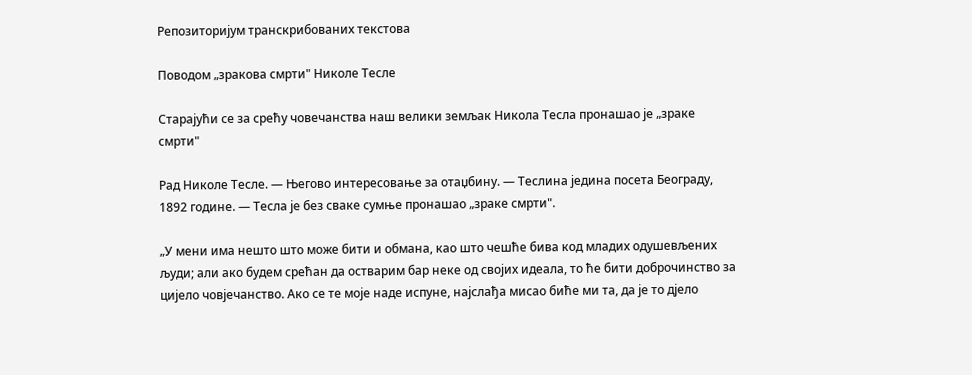Репозиторијум транскрибованих текстова

Поводом „зракова смрти" Николе Тесле

Старајући се за срећу човечанства наш велики земљак Никола Тесла пронашао је „зраке смрти"

Рад Николе Тесле. — Његово интересовање за отаџбину. — Теслина једина посета Београду, 1892 године. — Тесла је без сваке сумње пронашао „зраке смрти".

„У мени има нешто што може бити и обмана, као што чешће бива код младих одушевљених људи; али ако будем срећан да остварим бар неке од својих идеала, то ће бити доброчинство за цијело човјечанство. Ако се те моје наде испуне, најслађа мисао биће ми та, да је то дјело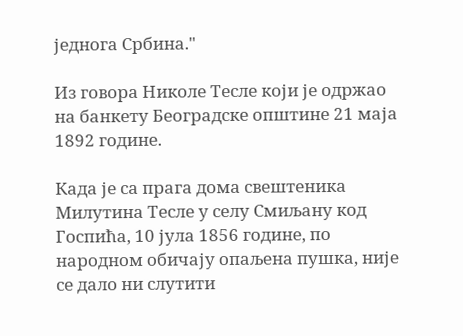једнога Србина."

Из говора Николе Тесле који је одржао на банкету Београдске општине 21 маја 1892 године.

Када је са прага дома свештеника Милутина Тесле у селу Смиљану код Госпића, 10 јула 1856 године, по народном обичају опаљена пушка, није се дало ни слутити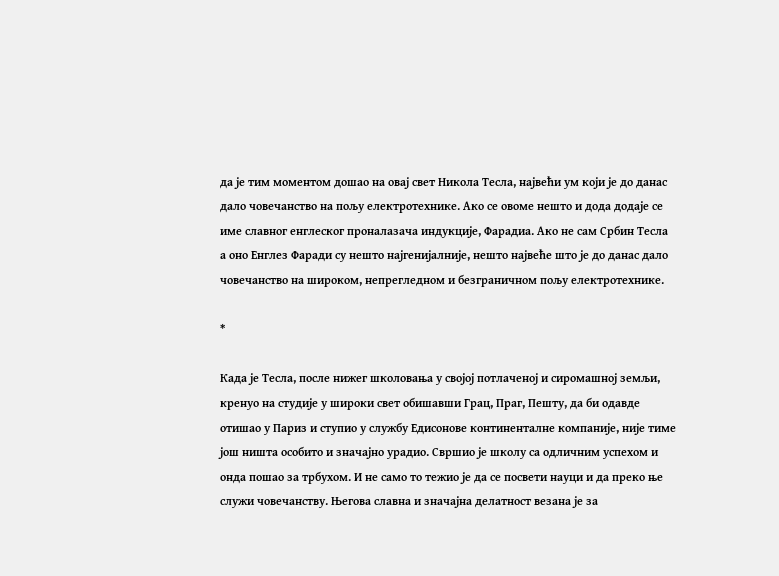да је тим моментом дошао на овај свет Никола Тесла, највећи ум који је до данас дало човечанство на пољу електротехнике. Ако се овоме нешто и дода додаје се име славног енглеског проналазача индукције, Фарадиа. Ако не сам Србин Тесла а оно Енглез Фаради су нешто најгенијалније, нешто највеће што је до данас дало човечанство на широком, непрегледном и безграничном пољу електротехнике.

*

Када је Тесла, после нижег школовања у својој потлаченoj и сиромашној земљи, кренуо на студије у широки свет обишавши Грац, Праг, Пешту, да би одавде отишао у Париз и ступио у службу Едисонове континенталне компаније, није тиме још ништа особито и значајно урадио. Свршио је школу са одличним успехом и онда пошао за трбухом. И не само то тежио је да се посвети науци и да преко ње служи човечанству. Његова славна и значајна делатност везана је за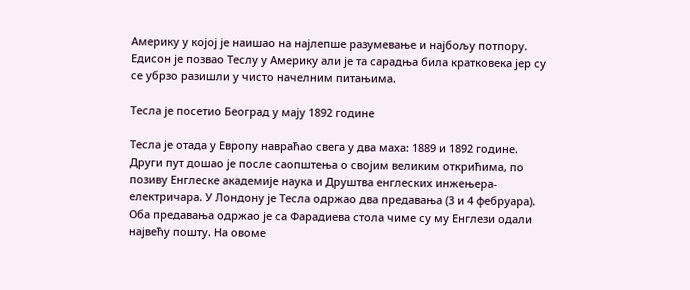Америку у којој је наишао на најлепше разумевање и најбољу потпору. Едисон је позвао Теслу у Америку али је та сарадња била кратковека јер су се убрзо разишли у чисто начелним питањима.

Тесла је посетио Београд у мају 1892 године

Тесла је отада у Европу навраћао свега у два маха: 1889 и 1892 године. Други пут дошао је после саопштења о својим великим открићима, по позиву Енглеске академије наука и Друштва енглеских инжењера-електричара. У Лондону је Тесла одржао два предавања (3 и 4 фебруара). Оба предавања одржао је са Фарадиева стола чиме су му Енглези одали највећу пошту. На овоме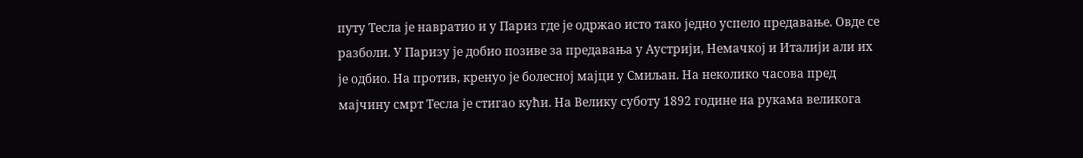путу Тесла је навратио и у Париз где је одржао исто тако једно успело предавање. Овде се разболи. У Паризу је добио позиве за предавања у Аустрији, Немачкој и Италији али их је одбио. На против, кренуо је болесној мајци у Смиљан. На неколико часова пред мајчину смрт Тесла је стигао кући. На Велику суботу 1892 године на рукама великога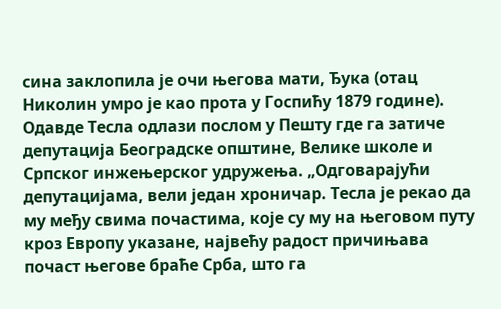сина заклопила је очи његова мати, Ђука (отац Николин умро је као прота у Госпићу 1879 године). Одавде Тесла одлази послом у Пешту где га затиче депутација Београдске општине, Велике школе и Српског инжењерског удружења. „Одговарајући депутацијама, вели један хроничар. Тесла је рекао да му међу свима почастима, које су му на његовом путу кроз Европу указане, највећу радост причињава почаст његове браће Срба, што га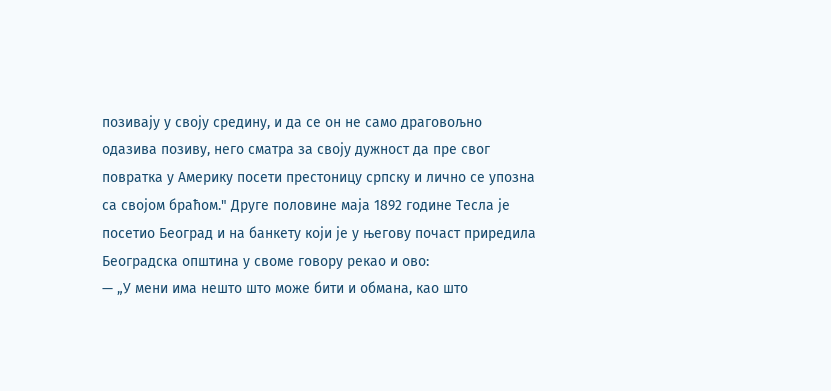позивају у своју средину, и да се он не само драговољно одазива позиву, него сматра за своју дужност да пре свог повратка у Америку посети престоницу српску и лично се упозна са својом браћом." Друге половине маја 1892 године Тесла је посетио Београд и на банкету који је у његову почаст приредила Београдска општина у своме говору рекао и ово:
— „У мени има нешто што може бити и обмана, као што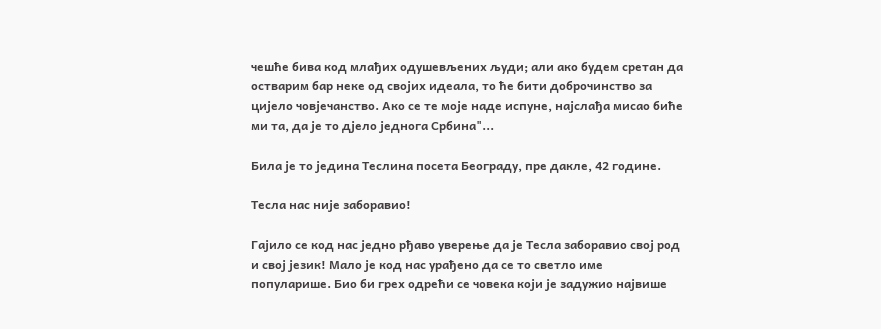чешће бива код млађих одушевљених људи; али ако будем сретан да остварим бар неке од својих идеала, то ће бити доброчинство за цијело човјечанство. Ако се те моје наде испуне, најслађа мисао биће ми та, да је то дјело једнога Србина"...

Била је то једина Теслина посета Београду, пре дакле, 42 године.

Тесла нас није заборавио!

Гајило се код нас једно рђаво уверење да је Тесла заборавио свој род и свој језик! Мало је код нас урађено да се то светло име популарише. Био би грех одрећи се човека који је задужио највише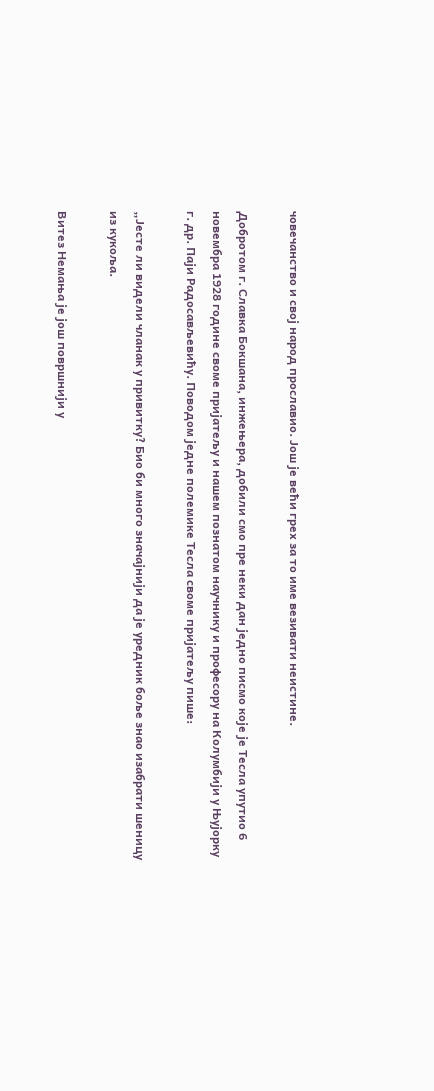човечанство и свој народ прославио. Још је већи грех за то име везивати неистине.

Добротом г. Славка Бокшана, инжењера, добили смо пре неки дан једно писмо које је Тесла упутио 6 новембра 1928 године своме пријатељу и нашем познатом научнику и професору на Колумбији у Њујорку г. др. Паји Радосављевићу. Поводом једне полемике Тесла своме пријатељу пише:

„Јесте ли видели чланак у привитку? Био би много значајнији да је уредник боље знао изабрати шеницу из кукоља.

Витез Немања је још површнији у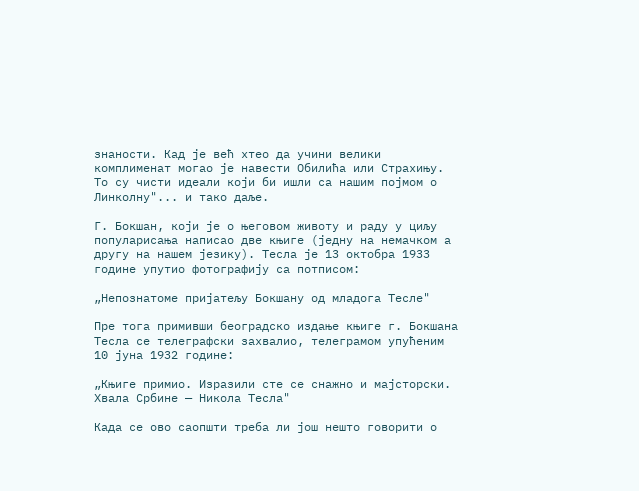знаности. Кад је већ хтео да учини велики комплименат могао је навести Обилића или Страхињу. То су чисти идеали који би ишли са нашим појмом о Линколну"... и тако даље.

Г. Бокшан, који је о његовом животу и раду у циљу популарисања написао две књиге (једну на немачком а другу на нашем језику). Тесла је 13 октобра 1933 године упутио фотографију са потписом:

„Непознатоме пријатељу Бокшану од младога Тесле"

Пре тога примивши београдско издање књиге г. Бокшана Тесла се телеграфски захвалио, телеграмом упућеним 10 јуна 1932 године:

„Књиге примио. Изразили сте се снажно и мајсторски. Хвала Србине — Никола Тесла"

Када се ово саопшти треба ли још нешто говорити о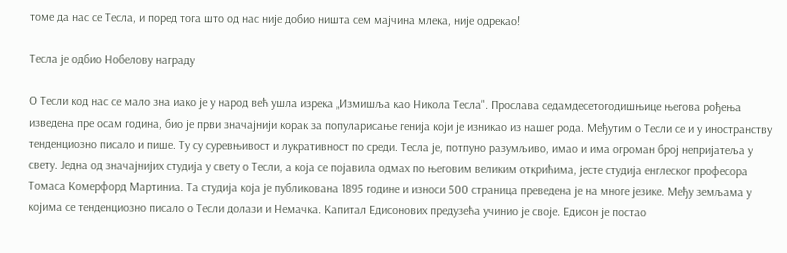томе да нас се Тесла, и поред тога што од нас није добио ништа сем мајчина млека, није одрекао!

Тесла је одбио Нобелову награду

О Тесли код нас се мало зна иако је у народ већ ушла изрека „Измишља као Никола Тесла". Прослава седамдесетогодишњице његова рођења изведена пре осам година, био је први значајнији корак за популарисање генија који је изникао из нашег рода. Међутим о Тесли се и у иностранству тенденциозно писало и пише. Ту су суревњивост и лукративност по среди. Тесла је, потпуно разумљиво, имао и има огроман број непријатеља у свету. Једна од значајнијих студија у свету о Тесли, а која се појавила одмах по његовим великим открићима, јесте студија енглеског професора Томаса Комерфорд Мартиниа. Та студија која је публикована 1895 године и износи 500 страница преведена је на многе језике. Међу земљама у којима се тенденциозно писало о Тесли долази и Немачка. Капитал Едисонових предузећа учинио је своје. Едисон је постао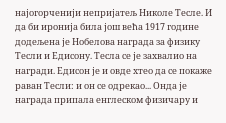најогорченији непријатељ Николе Тесле. И да би иронија била још већа 1917 године додељена је Нобелова награда за физику Тесли и Едисону. Тесла се је захвалио на награди. Едисон је и овде хтео да се покаже раван Тесли: и он се одрекао... Онда је награда припала енглеском физичару и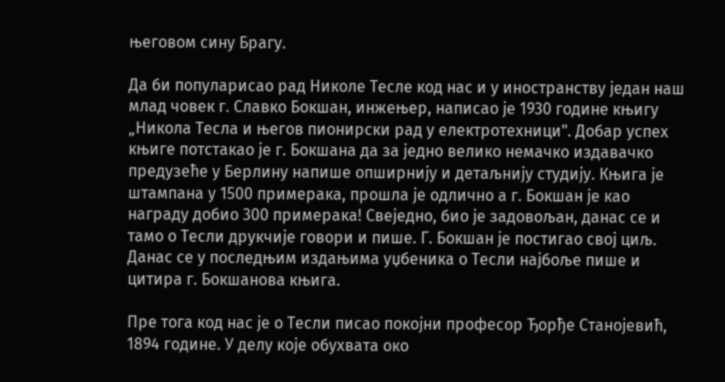његовом сину Брагу.

Да би популарисао рад Николе Тесле код нас и у иностранству један наш млад човек г. Славко Бокшан, инжењер, написао је 1930 године књигу „Никола Тесла и његов пионирски рад у електротехници". Добар успех књиге потстакао је г. Бокшана да за једно велико немачко издавачко предузеће у Берлину напише опширнију и детаљнију студију. Књига је штампана у 1500 примерака, прошла је одлично а г. Бокшан је као награду добио 300 примерака! Свеједно, био је задовољан, данас се и тамо о Тесли друкчије говори и пише. Г. Бокшан је постигао свој циљ. Данас се у последњим издањима уџбеника о Тесли најбоље пише и цитира г. Бокшанова књига.

Пре тога код нас је о Тесли писао покојни професор Ђорђе Станојевић, 1894 године. У делу које обухвата око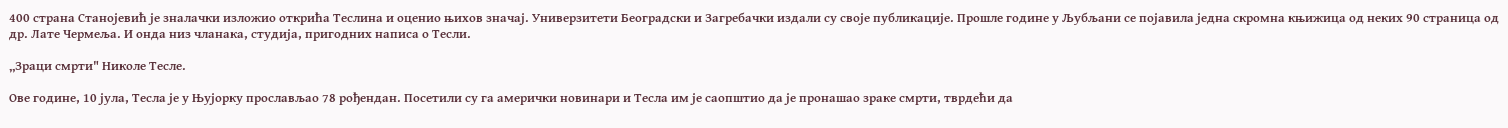400 страна Станојевић је зналачки изложио открића Теслина и оценио њихов значај. Универзитети Београдски и Загребачки издали су своје публикације. Прошле године у Љубљани се појавила једна скромна књижица од неких 90 страница од др. Лате Чермеља. И онда низ чланака, студија, пригодних написа о Тесли.

„Зраци смрти" Николе Тесле.

Ове године, 10 јула, Тесла је у Њујорку прослављао 78 рођендан. Посетили су га амерички новинари и Тесла им је саопштио да је пронашао зраке смрти, тврдећи да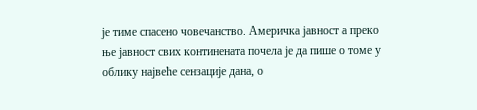је тиме спасено човечанство. Америчка јавност а преко ње јавност свих континената почела је да пише о томе у облику највеће сензације дана, о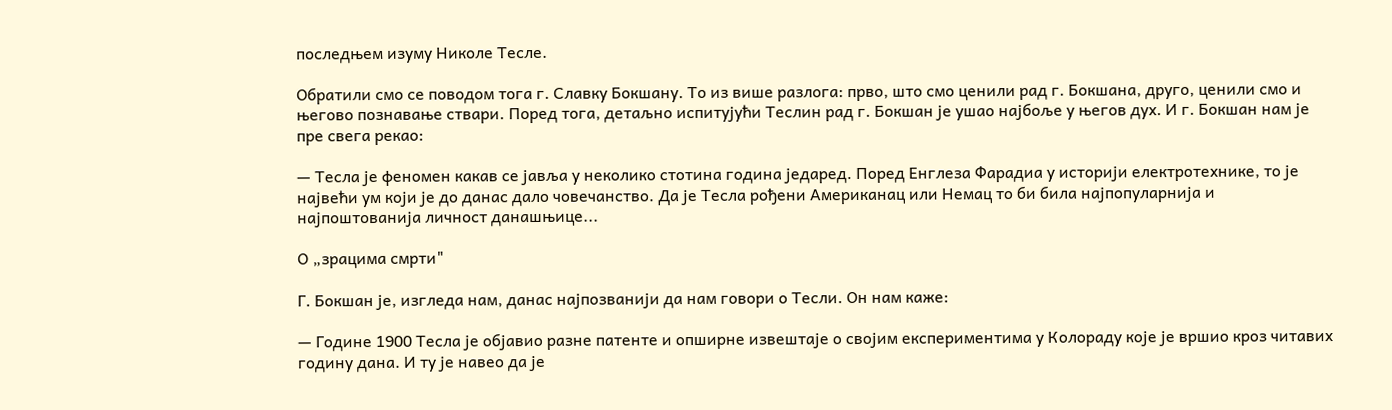последњем изуму Николе Тесле.

Обратили смо се поводом тога г. Славку Бокшану. То из више разлога: прво, што смо ценили рад г. Бокшана, друго, ценили смо и његово познавање ствари. Поред тога, детаљно испитујући Теслин рад г. Бокшан је ушао најбоље у његов дух. И г. Бокшан нам је пре свега рекао:

— Тесла је феномен какав се јавља у неколико стотина година једаред. Поред Енглеза Фарадиа у историји електротехнике, то је највећи ум који је до данас дало човечанство. Да је Тесла рођени Американац или Немац то би била најпопуларнија и најпоштованија личност данашњице...

О „зрацима смрти"

Г. Бокшан је, изгледа нам, данас најпозванији да нам говори о Тесли. Он нам каже:

— Године 1900 Тесла је објавио разне патенте и опширне извештаје о својим експериментима у Колораду које је вршио кроз читавих годину дана. И ту је навео да је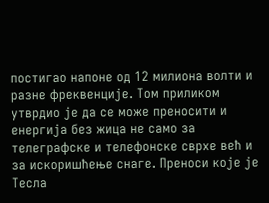постигао напоне од 12 милиона волти и разне фреквенције. Том приликом утврдио је да се може преносити и енергија без жица не само за телеграфске и телефонске сврхе већ и за искоришћење снаге. Преноси које је Тесла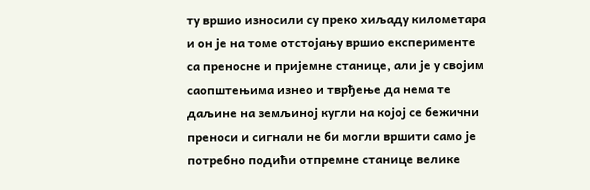ту вршио износили су преко хиљаду километара и он је на томе отстојању вршио експерименте са преносне и пријемне станице, али је у својим саопштењима изнео и тврђење да нема те даљине на земљиној кугли на којој се бежични преноси и сигнали не би могли вршити само је потребно подићи отпремне станице велике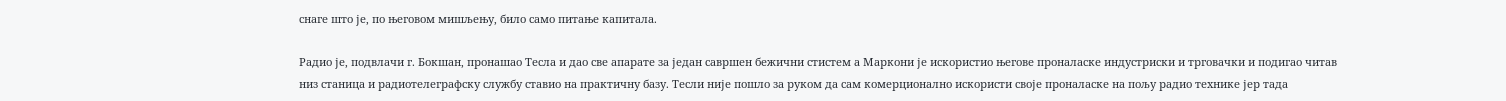снаге што је, по његовом мишљењу, било само питање капитала.

Радио је, подвлачи г. Бокшан, пронашао Тесла и дао све апарате за један савршен бежични стистем а Маркони је искористио његове проналаске индустриски и трговачки и подигао читав низ станица и радиотелеграфску службу ставио на практичну базу. Тесли није пошло за руком да сам комерционално искористи своје проналаске на пољу радио технике јер тада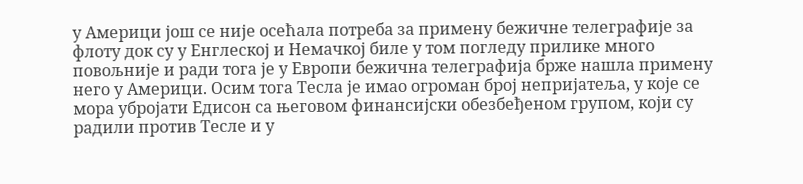у Америци још се није осећала потреба за примену бежичне телеграфије за флоту док су у Енглеској и Немачкој биле у том погледу прилике много повољније и ради тога је у Европи бежична телеграфија брже нашла примену него у Америци. Осим тога Тесла је имао огроман број непријатеља, у које се мора убројати Едисон са његовом финансијски обезбеђеном групом, који су радили против Тесле и у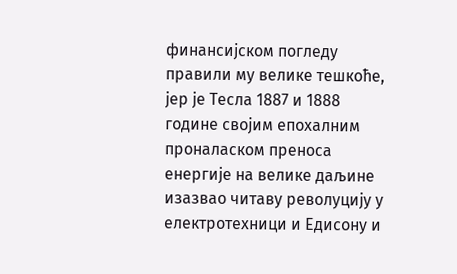финансијском погледу правили му велике тешкоће, јер је Тесла 1887 и 1888 године својим епохалним проналаском преноса енергије на велике даљине изазвао читаву револуцију у електротехници и Едисону и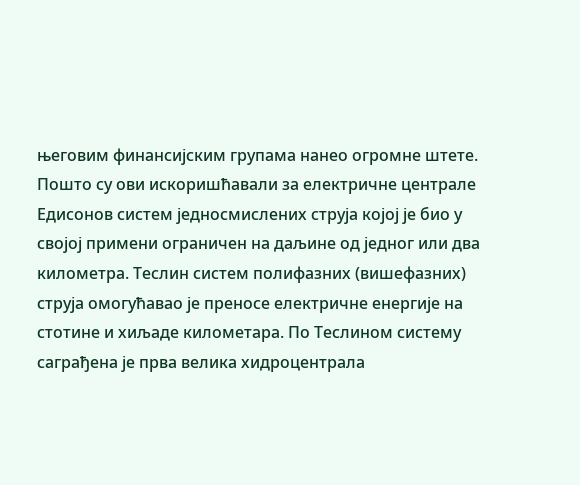његовим финансијским групама нанео огромне штете. Пошто су ови искоришћавали за електричне централе Едисонов систем једносмислених струја којој је био у својој примени ограничен на даљине од једног или два километра. Теслин систем полифазних (вишефазних) струја омогућавао је преносе електричне енергије на стотине и хиљаде километара. По Теслином систему саграђена је прва велика хидроцентрала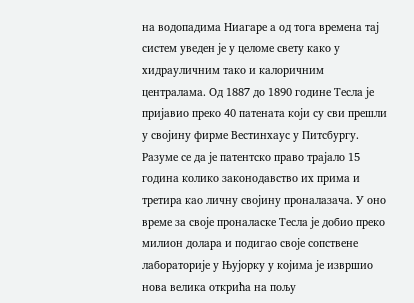на водопадима Ниагаре а од тога времена тај систем уведен је у целоме свету како у хидрауличним тако и калоричним централама. Од 1887 до 1890 године Тесла је пријавио преко 40 патената који су сви прешли у својину фирме Вестинхаус у Питсбургу. Разуме се да је патентско право трајало 15 година колико законодавство их прима и третира као личну својину проналазача. У оно време за своје проналаске Тесла је добио преко милион долара и подигао своје сопствене лабораторије у Њујорку у којима је извршио нова велика открића на пољу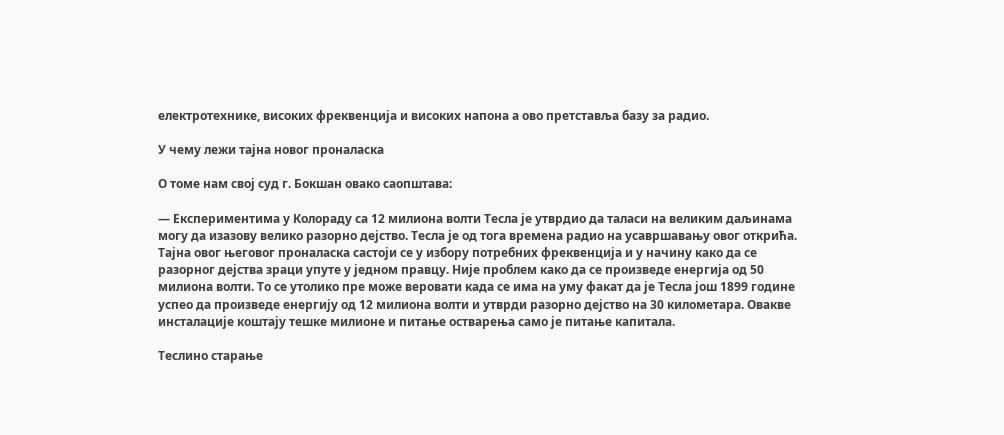електротехнике, високих фреквенција и високих напона а ово претставља базу за радио.

У чему лежи тајна новог проналаска

О томе нам свој суд г. Бокшан овако саопштава:

— Експериментима у Колораду са 12 милиона волти Тесла је утврдио да таласи на великим даљинама могу да изазову велико разорно дејство. Тесла је од тога времена радио на усавршавању овог открића. Тајна овог његовог проналаска састоји се у избору потребних фреквенција и у начину како да се разорног дејства зраци упуте у једном правцу. Није проблем како да се произведе енергија од 50 милиона волти. То се утолико пре може веровати када се има на уму факат да је Тесла још 1899 године успео да произведе енергију од 12 милиона волти и утврди разорно дејство на 30 километара. Овакве инсталације коштају тешке милионе и питање остварења само је питање капитала.

Теслино старање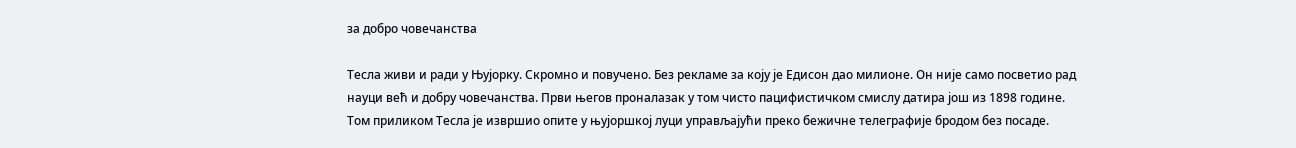за добро човечанства

Тесла живи и ради у Њујорку. Скромно и повучено. Без рекламе за коју је Едисон дао милионе. Он није само посветио рад науци већ и добру човечанства. Први његов проналазак у том чисто пацифистичком смислу датира још из 1898 године. Том приликом Тесла је извршио опите у њујоршкој луци управљајући преко бежичне телеграфије бродом без посаде.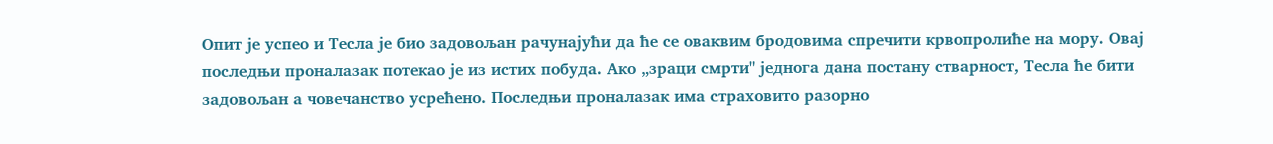Опит је успео и Тесла је био задовољан рачунајући да ће се оваквим бродовима спречити крвопролиће на мору. Овај последњи проналазак потекао је из истих побуда. Ако „зраци смрти" једнога дана постану стварност, Тесла ће бити задовољан а човечанство усрећено. Последњи проналазак има страховито разорно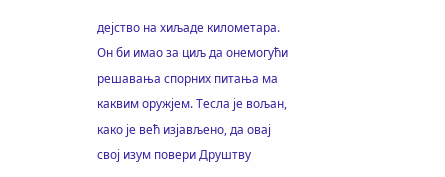дејство на хиљаде километара. Он би имао за циљ да онемогући решавања спорних питања ма каквим оружјем. Тесла је вољан, како је већ изјављено, да овај свој изум повери Друштву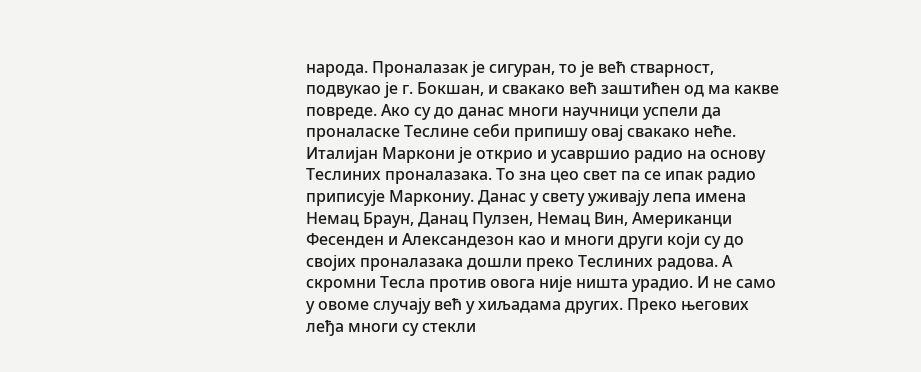народа. Проналазак је сигуран, то је већ стварност, подвукао је г. Бокшан, и свакако већ заштићен од ма какве повреде. Ако су до данас многи научници успели да проналаске Теслине себи припишу овај свакако неће. Италијан Маркони је открио и усавршио радио на основу Теслиних проналазака. То зна цео свет па се ипак радио приписује Маркониу. Данас у свету уживају лепа имена Немац Браун, Данац Пулзен, Немац Вин, Американци Фесенден и Александезон као и многи други који су до својих проналазака дошли преко Теслиних радова. А скромни Тесла против овога није ништа урадио. И не само у овоме случају већ у хиљадама других. Преко његових леђа многи су стекли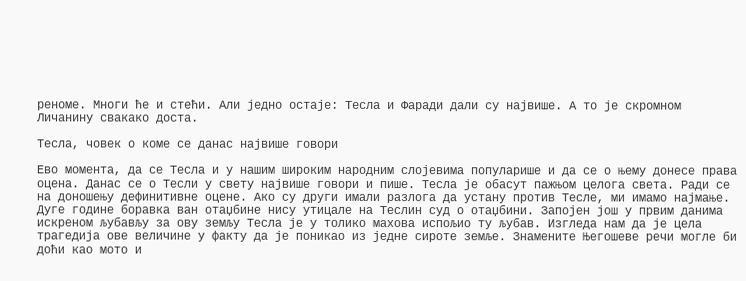реноме. Многи ће и стећи. Али једно остаје: Тесла и Фаради дали су највише. А то је скромном Личанину свакако доста.

Тесла, човек о коме се данас највише говори

Ево момента, да се Тесла и у нашим широким народним слојевима популарише и да се о њему донесе права оцена. Данас се о Тесли у свету највише говори и пише. Тесла је обасут пажњом целога света. Ради се на доношењу дефинитивне оцене. Ако су други имали разлога да устану против Тесле, ми имамо најмање. Дуге године боравка ван отаџбине нису утицале на Теслин суд о отаџбини. Запојен још у првим данима искреном љубављу за ову земљу Тесла је у толико махова испољио ту љубав. Изгледа нам да је цела трагедија ове величине у факту да је поникао из једне сироте земље. Знамените Његошеве речи могле би доћи као мото и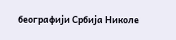беографији Србија Николе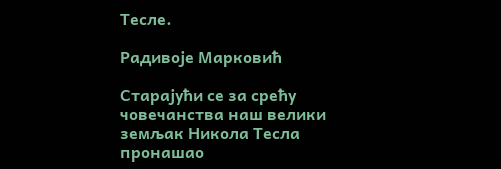Тесле.

Радивоје Марковић

Старајући се за срећу човечанства наш велики земљак Никола Тесла пронашао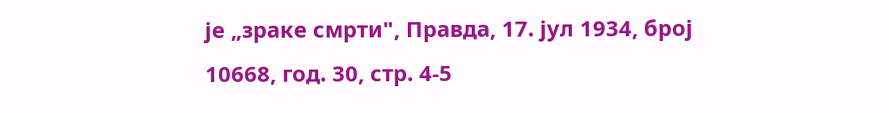је „зраке смрти", Правда, 17. јул 1934, број 10668, год. 30, стр. 4-5